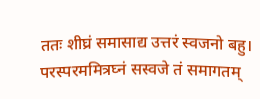ततः शीघ्रं समासाद्य उत्तरं स्वजनो बहु। परस्परममित्रघ्नं सस्वजे तं समागतम्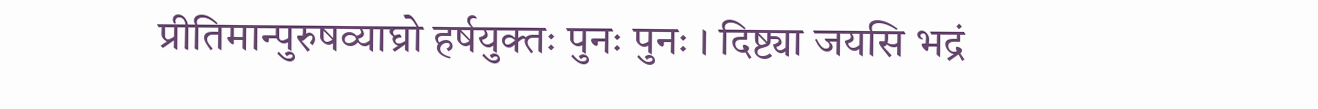प्रीतिमान्पुरुषव्याघ्रो हर्षयुक्तः पुनः पुनः । दिष्ट्या जयसि भद्रं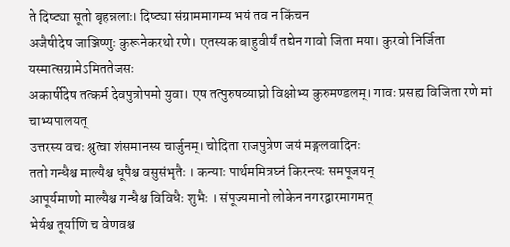ते दिष्ट्या सूतो बृहन्नलाः। दिष्ट्या संग्राममागम्य भयं तव न किंचन
अजैषीदेष जाञ्जिष्णुः कुरूनेकरथो रणे। एतस्यक बाहुवीर्यं तद्येन गावो जिता मया। कुरवो निर्जिता यस्मात्सग्रामेऽमिततेजसः
अकार्षीदेष तत्कर्म देवपुत्रोपमो युवा। एष तत्पुरुषव्याघ्रो विक्षोभ्य कुरुमण्डलम्। गावः प्रसह्य विजिता रणे मां चाभ्यपालयत्
उत्तरस्य वचः श्रुत्वा शंसमानस्य चार्जुनम्। चोदिता राजपुत्रेण जयं मङ्गलवादिनः
ततो गन्धैश्च माल्यैश्च धूपैश्च वसुसंभृतैः । कन्याः पार्थममित्रघ्नं किरन्त्यः समपूजयन्
आपूर्यमाणो माल्यैश्च गन्धैश्च विविधैः शुभैः । संपूज्यमानो लोकेन नगरद्वारमागमत्
भेर्यश्च तूर्याणि च वेणवश्च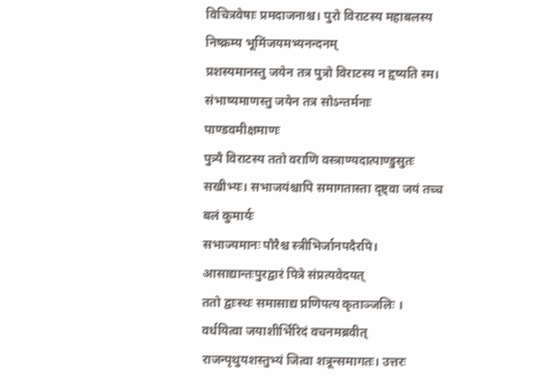विचित्रवेषाः प्रमदाजनाश्च। पुरो विराटस्य महाबलस्य निष्क्रम्य भूमिंजयमभ्यनन्दनम्
प्रशस्यमानस्तु जयेन तत्र पुत्रो विराटस्य न हृष्यति स्म। संभाष्यमाणस्तु जयेन तत्र सोऽन्तर्मनाः पाण्डवमीक्षमाणः
पुत्र्यै विराटस्य ततो वराणि वस्त्राण्यदात्पाण्डुसुतः सखीभ्यः। सभाजयंश्चापि समागतास्ता दृष्ट्वा जयं तच्च बलं कुमार्यः
सभाज्यमानः पौरैश्च स्त्रीभिर्जानपदैरपि। आसाद्यान्तःपुरद्वारं पित्रे संप्रत्यवेदयत्
ततो द्वाःस्थः समासाद्य प्रणिपत्य कृताञ्जलिः । वर्धयित्वा जयाशीर्भिरिदं वचनमब्रवीत्
राजन्पृथुयशस्तुभ्यं जित्वा शत्रून्समागतः। उत्तरः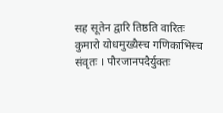सह सूतेन द्वारि तिष्ठति वारितः
कुमारो योधमुख्यैस्च गणिकाभिस्च संवृतः । पौरजानपदैर्युक्तः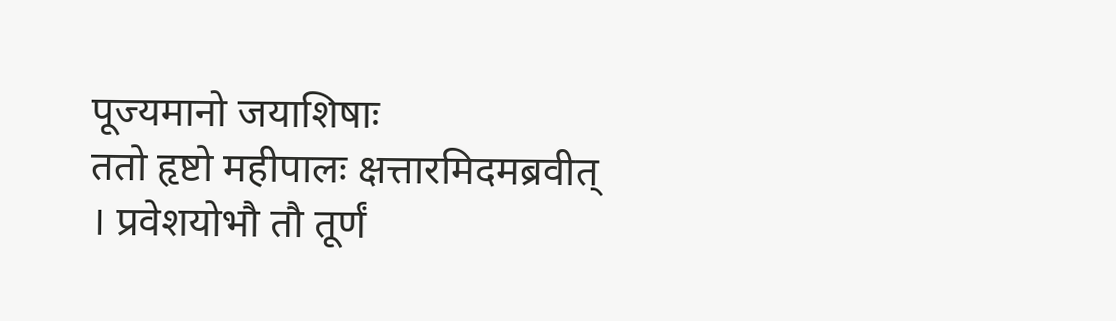पूज्यमानो जयाशिषाः
ततो हृष्टो महीपालः क्षत्तारमिदमब्रवीत् । प्रवेशयोभौ तौ तूर्णं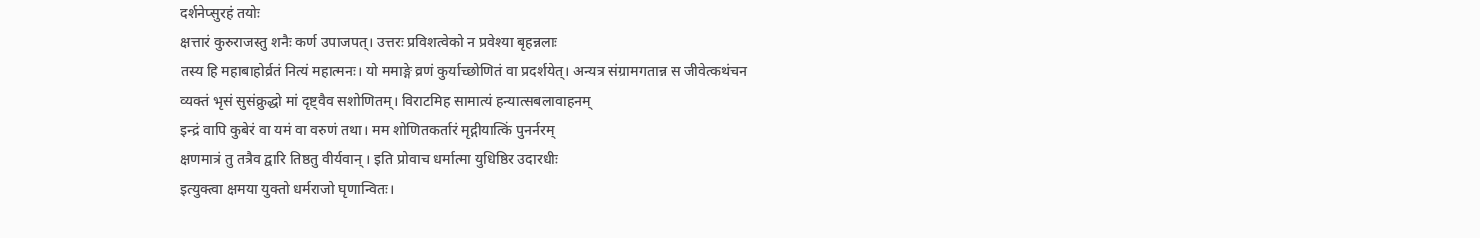दर्शनेप्सुरहं तयोः
क्षत्तारं कुरुराजस्तु शनैः कर्ण उपाजपत्। उत्तरः प्रविशत्वेको न प्रवेश्या बृहन्नलाः
तस्य हि महाबाहोर्व्रतं नित्यं महात्मनः। यो ममाङ्गे व्रणं कुर्याच्छोणितं वा प्रदर्शयेत्। अन्यत्र संग्रामगतान्न स जीवेत्कथंचन
व्यक्तं भृसं सुसंक्रुद्धो मां दृष्ट्वैव सशोणितम्। विराटमिह सामात्यं हन्यात्सबलावाहनम्
इन्द्रं वापि कुबेरं वा यमं वा वरुणं तथा। मम शोणितकर्तारं मृद्गीयात्किं पुनर्नरम्
क्षणमात्रं तु तत्रैव द्वारि तिष्ठतु वीर्यवान् । इति प्रोवाच धर्मात्मा युधिष्ठिर उदारधीः
इत्युक्त्वा क्षमया युक्तो धर्मराजो घृणान्वितः।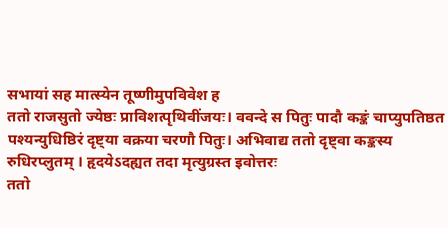सभायां सह मात्स्येन तूष्णीमुपविवेश ह
ततो राजसुतो ज्येष्ठः प्राविशत्पृथिवींजयः। ववन्दे स पितुः पादौ कङ्कं चाप्युपतिष्ठत
पश्यन्युधिष्ठिरं दृष्ट्या वक्रया चरणौ पितुः। अभिवाद्य ततो दृष्ट्वा कङ्कस्य रुधिरप्लुतम् । हृदयेऽदह्यत तदा मृत्युग्रस्त इवोत्तरः
ततो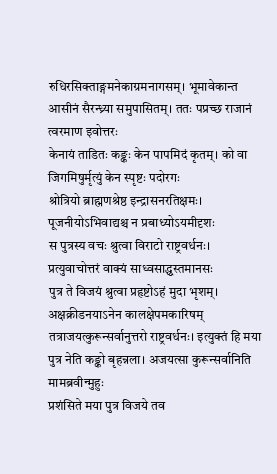रुधिरसिक्ताङ्गमनेकाग्रमनागसम्। भूमावेकान्त आसीनं सैरन्ध्र्या समुपासितम्। ततः पप्रच्छ राजानं त्वरमाण इवोत्तरः
केनायं ताडितः कङ्कः केन पापमिदं कृतम्। को वा जिगमिषुर्मृत्युं केन स्पृष्टः पदोरगः
श्रोत्रियो ब्राह्मणश्रेष्ठ इन्द्रासनरतिक्षमः। पूजनीयोऽभिवाद्यश्च न प्रबाध्योऽयमीदृशः
स पुत्रस्य वचः श्रुत्वा विराटो राष्ट्रवर्धनः। प्रत्युवाचोत्तरं वाक्यं साध्वसाद्ध्वस्तमानसः
पुत्र ते विजयं श्रुत्वा प्रहृष्टोऽहं मुदा भृशम्। अक्षक्रीडनयाऽनेन कालक्षेपमकारिषम्
तत्राजयत्कुरून्सर्वानुत्तरो राष्ट्रवर्धनः। इत्युक्तं हि मया पुत्र नेति कङ्को बृहन्नला। अजयत्सा कुरून्सर्वानिति मामब्रवीन्मुहुः
प्रशंसिते मया पुत्र विजये तव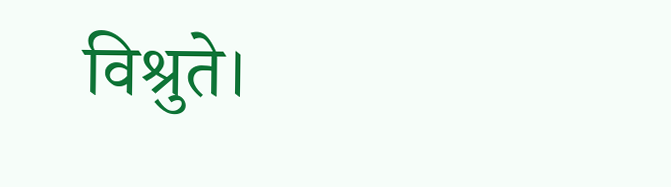विश्रुते।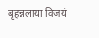बृहन्नलाया विजयं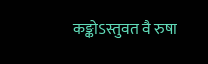कङ्कोऽस्तुवत वै रुषा